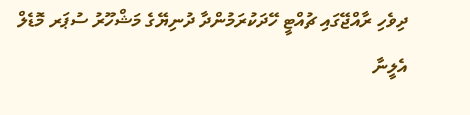ދިވެހި ރާއްޖޭގައި ޗުއްޓީ ހޭދަކުރަމުންދާ ދުނިޔޭގެ މަޝްހޫރު ސުޕަރ މޮޑެލް އެލީނާ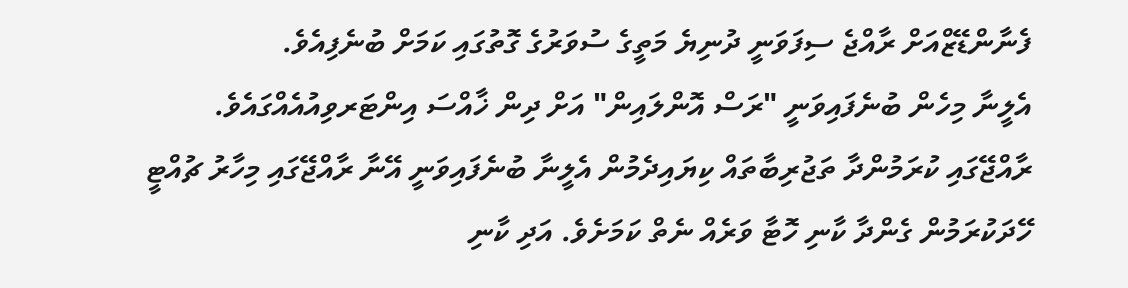ފެނާންޑޭޒްއަށް ރާއްޖެ ސިފަވަނީ ދުނިޔެ މަތީގެ ސުވަރުގެ ގޮތުގައި ކަމަށް ބުނެފިއެވެ.
އެލީނާ މިހެން ބުނެފައިވަނީ "ރަސް އޮންލައިން" އަށް ދިން ޚާއްސަ އިންޓަރވިއުއެއްގައެވެ.
ރާއްޖޭގައި ކުރަމުންދާ ތަޖުރިބާތައް ކިޔައިދެމުން އެލީނާ ބުނެފައިވަނީ އޭނާ ރާއްޖޭގައި މިހާރު ޗުއްޓީ ހޭދަކުރަމުން ގެންދާ ކާނި ހޮޓާ ވަރެއް ނެތް ކަމަށެވެ. އަދި ކާނި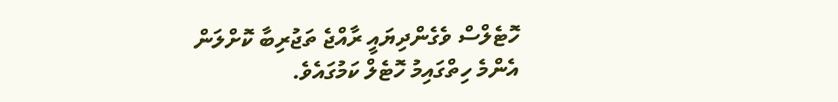ހޮޓެލްސް ވެގެންދިޔައީ ރާއްޖެ ތަޖުރިބާ ކޮށްލަން އެންމެ ހިތްގައިމު ހޮޓެލް ކަމުގައެވެ.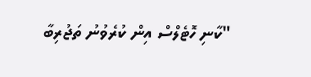"ކާނި ހޮޓެލްސް އިން ކުރެވުނު ތަޖުރިބާ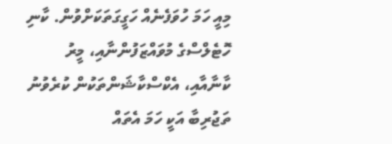މިއީ ހަމަ ހުވަފެނެއް ހަގީގަތަކަށްވުން. ކާނި ހޮޓެލްސްގެ މުވައްޒަފުންނާއި، މީރު ކާނާއާއި، އެކްސްކާޝަންތަކުން ކުރެވުނު ތަޖުރިބާ އަކީ ހަމަ އެތައް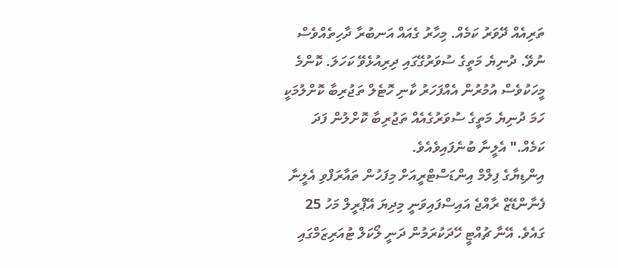ތަރިއެއް ދޭވަރު ކަމެއް. މިހާރު ގެއައް އަނބުރާ ދާހިތެއްވެސް ނުވޭ. ދުނިޔެ މަތީގެ ސުވަރުގޭގައި ދިރިއުޅެވޭ ކަހަލަ. ކޮންމެ މީހަކުވެސް އުމުރުން އެއްފަހަރު ކާނި ހޮޓެލް ތަޖުރިބާ ކޮށްލުމަކީ ހަމަ ދުނިޔެ މަތީގެ ސުވަރުގެއެއް ތަޖުރިބާ ކޮށްލުން ފަދަ ކަމެއް." އެލީނާ ބުނެފައިވެއެވެ.
އިންޑިޔާގެ ފިލްމް އިންޑަސްޓްރީއަށް މިފަހުން ތައާރަފްވި އެލީނާ ފެނާންޑޭޒް ރާއްޖެ އައިސްފައިވަނީ މިދިޔަ އޭޕްރީލް މަހު 25 ގައެވެ. އޭނާ ޗުއްޓީ ހޭދަކުރަމުން ދަނީ ލޯކަލް ޓުއަރިޒަމްގައި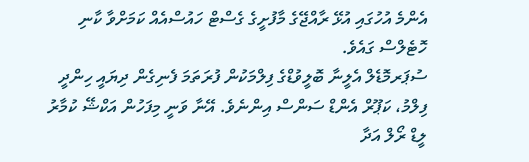އެންމެ އުހުގައި އުޅޭ ރާއްޖޭގެ މާފުށީގެ ގެސްޓް ހައުސްއެއް ކަމަށްވާ ކާނި ހޮޓެލްސް ގައެވެ.
ސުޕަރމޮޑެލް އެލީނާ ބޮލީވުޑްގެ ފިލްމަކުން ފުރަތަމަ ފެނިގެން ދިޔައީ ހިންދީ ފިލްމު، ކަޕޫރް އެންޑް ސަންސް އިންނެވެ. އޭނާ ވަނީ މިފަހުން އަކްޝޭ ކުމާރު ލީޑް ރޯލް އަދާ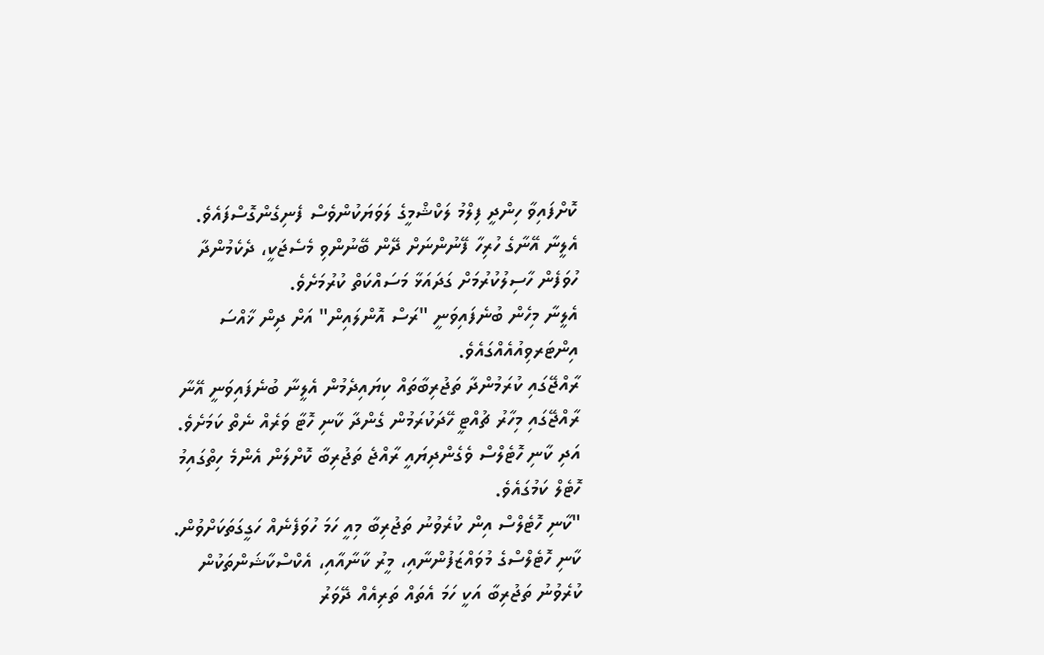ކޮށްފައިވާ ހިންދީ ފިލްމު ލަކްޝްމީގެ ލަވަޔަކުންވެސް ފެނިގެންގޮސްފައެވެ.
އެލީނާ އޭނާގެ ހުރިހާ ފޭނުންނަށް ދޭން ބޭނުންވި މެސެޖަކީ، ދެކެމުންދާ ހުވަފެން ހާސިލުކުރުމަށް ގަދައަޅާ މަސައްކަތް ކުރުމަށެވެ.
އެލީނާ މިހެން ބުނެފައިވަނީ "ރަސް އޮންލައިން" އަށް ދިން ޚާއްސަ އިންޓަރވިއުއެއްގައެވެ.
ރާއްޖޭގައި ކުރަމުންދާ ތަޖުރިބާތައް ކިޔައިދެމުން އެލީނާ ބުނެފައިވަނީ އޭނާ ރާއްޖޭގައި މިހާރު ޗުއްޓީ ހޭދަކުރަމުން ގެންދާ ކާނި ހޮޓާ ވަރެއް ނެތް ކަމަށެވެ. އަދި ކާނި ހޮޓެލްސް ވެގެންދިޔައީ ރާއްޖެ ތަޖުރިބާ ކޮށްލަން އެންމެ ހިތްގައިމު ހޮޓެލް ކަމުގައެވެ.
"ކާނި ހޮޓެލްސް އިން ކުރެވުނު ތަޖުރިބާ މިއީ ހަމަ ހުވަފެނެއް ހަގީގަތަކަށްވުން. ކާނި ހޮޓެލްސްގެ މުވައްޒަފުންނާއި، މީރު ކާނާއާއި، އެކްސްކާޝަންތަކުން ކުރެވުނު ތަޖުރިބާ އަކީ ހަމަ އެތައް ތަރިއެއް ދޭވަރު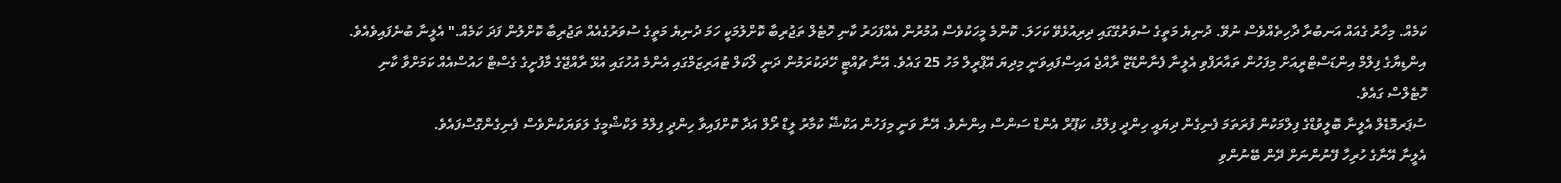ކަމެއް. މިހާރު ގެއައް އަނބުރާ ދާހިތެއްވެސް ނުވޭ. ދުނިޔެ މަތީގެ ސުވަރުގޭގައި ދިރިއުޅެވޭ ކަހަލަ. ކޮންމެ މީހަކުވެސް އުމުރުން އެއްފަހަރު ކާނި ހޮޓެލް ތަޖުރިބާ ކޮށްލުމަކީ ހަމަ ދުނިޔެ މަތީގެ ސުވަރުގެއެއް ތަޖުރިބާ ކޮށްލުން ފަދަ ކަމެއް." އެލީނާ ބުނެފައިވެއެވެ.
އިންޑިޔާގެ ފިލްމް އިންޑަސްޓްރީއަށް މިފަހުން ތައާރަފްވި އެލީނާ ފެނާންޑޭޒް ރާއްޖެ އައިސްފައިވަނީ މިދިޔަ އޭޕްރީލް މަހު 25 ގައެވެ. އޭނާ ޗުއްޓީ ހޭދަކުރަމުން ދަނީ ލޯކަލް ޓުއަރިޒަމްގައި އެންމެ އުހުގައި އުޅޭ ރާއްޖޭގެ މާފުށީގެ ގެސްޓް ހައުސްއެއް ކަމަށްވާ ކާނި ހޮޓެލްސް ގައެވެ.
ސުޕަރމޮޑެލް އެލީނާ ބޮލީވުޑްގެ ފިލްމަކުން ފުރަތަމަ ފެނިގެން ދިޔައީ ހިންދީ ފިލްމު، ކަޕޫރް އެންޑް ސަންސް އިންނެވެ. އޭނާ ވަނީ މިފަހުން އަކްޝޭ ކުމާރު ލީޑް ރޯލް އަދާ ކޮށްފައިވާ ހިންދީ ފިލްމު ލަކްޝްމީގެ ލަވަޔަކުންވެސް ފެނިގެންގޮސްފައެވެ.
އެލީނާ އޭނާގެ ހުރިހާ ފޭނުންނަށް ދޭން ބޭނުންވި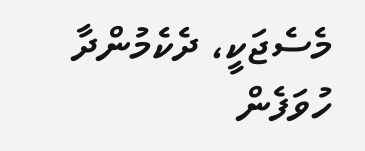މެސެޖަކީ، ދެކެމުންދާ ހުވަފެން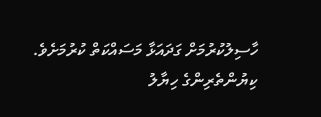ހާސިލުކުރުމަށް ގަދައަޅާ މަސައްކަތް ކުރުމަށެވެ.
ކިޔުންތެރިންގެ ހިޔާލު